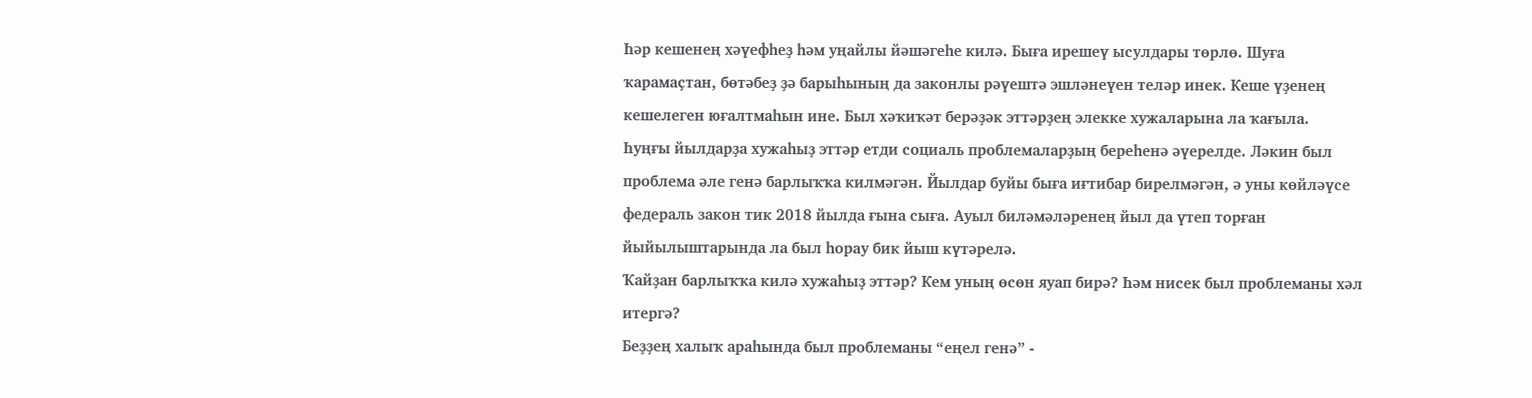Һәр кешенең хәүефһеҙ һәм уңайлы йәшәгеһе килә. Быға ирешеү ысулдары төрлө. Шуға ҡарамаҫтан, бөтәбеҙ ҙә барыһының да законлы рәүештә эшләнеүен теләр инек. Кеше үҙенең кешелеген юғалтмаһын ине. Был хәҡиҡәт берәҙәк эттәрҙең элекке хужаларына ла ҡағыла.
Һуңғы йылдарҙа хужаһыҙ эттәр етди социаль проблемаларҙың береһенә әүерелде. Ләкин был проблема әле генә барлыҡҡа килмәгән. Йылдар буйы быға иғтибар бирелмәгән, ә уны көйләүсе федераль закон тик 2018 йылда ғына сыға. Ауыл биләмәләренең йыл да үтеп торған йыйылыштарында ла был һорау бик йыш күтәрелә.
Ҡайҙан барлыҡҡа килә хужаһыҙ эттәр? Кем уның өсөн яуап бирә? Һәм нисек был проблеманы хәл итергә?
Беҙҙең халыҡ араһында был проблеманы “еңел генә” -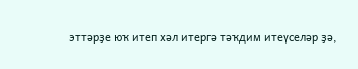эттәрҙе юҡ итеп хәл итергә тәҡдим итеүселәр ҙә,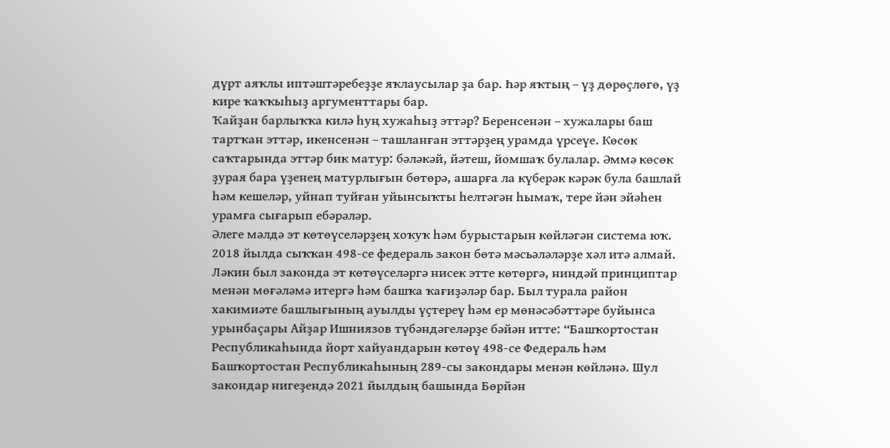дүрт аяҡлы иптәштәребеҙҙе яҡлаусылар ҙа бар. Һәр яҡтың – үҙ дөрөҫлөгө, үҙ кире ҡаҡҡыһыҙ аргументтары бар.
Ҡайҙан барлыҡҡа килә һуң хужаһыҙ эттәр? Беренсенән – хужалары баш тартҡан эттәр, икенсенән – ташланған эттәрҙең урамда үрсеүе. Көсөк саҡтарында эттәр бик матур: бәләкәй, йәтеш, йомшаҡ булалар. Әммә көсөк ҙурая бара үҙенең матурлығын бөтөрә, ашарға ла күберәк кәрәк була башлай һәм кешеләр, уйнап туйған уйынсыҡты һелтәгән һымаҡ, тере йән эйәһен урамға сығарып ебәрәләр.
Әлеге мәлдә эт көтөүселәрҙең хоҡуҡ һәм бурыстарын көйләгән система юҡ. 2018 йылда сыҡҡан 498-се федераль закон бөтә мәсьәләләрҙе хәл итә алмай. Ләкин был законда эт көтөүселәргә нисек этте көтөргә, ниндәй принциптар менән мөғәләмә итергә һәм башҡа ҡағиҙәләр бар. Был турала район хакимиәте башлығының ауылды үҫтереү һәм ер мөнәсәбәттәре буйынса урынбаҫары Айҙар Ишниязов түбәндәгеләрҙе бәйән итте: “Башҡортостан Республикаһында йорт хайуандарын көтөү 498-се Федераль һәм Башҡортостан Республикаһының 289-сы закондары менән көйләнә. Шул закондар нигеҙендә 2021 йылдың башында Бөрйән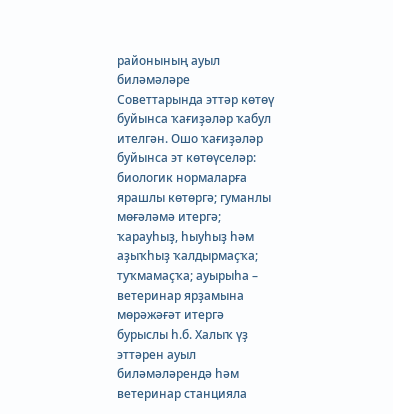районының ауыл биләмәләре Советтарында эттәр көтөү буйынса ҡағиҙәләр ҡабул ителгән. Ошо ҡағиҙәләр буйынса эт көтөүселәр: биологик нормаларға ярашлы көтөргә; гуманлы мөғәләмә итергә; ҡарауһыҙ, һыуһыҙ һәм аҙыҡһыҙ ҡалдырмаҫҡа; туҡмамаҫҡа; ауырыһа – ветеринар ярҙамына мөрәжәғәт итергә бурыслы һ.б. Халыҡ үҙ эттәрен ауыл биләмәләрендә һәм ветеринар станцияла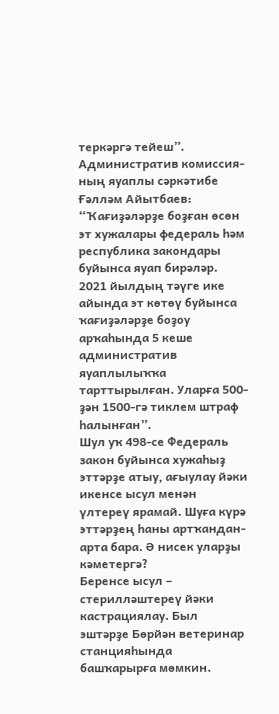теркәргә тейеш”.
Административ комиссия-ның яуаплы сәркәтибе Ғәлләм Айытбаев: “Ҡағиҙәләрҙе боҙған өсөн эт хужалары федераль һәм республика закондары буйынса яуап бирәләр. 2021 йылдың тәүге ике айында эт көтөү буйынса ҡағиҙәләрҙе боҙоу арҡаһында 5 кеше административ яуаплылыҡҡа тарттырылған. Уларға 500-ҙән 1500-гә тиклем штраф һалынған”.
Шул уҡ 498-се Федераль закон буйынса хужаһыҙ эттәрҙе атыу, ағыулау йәки икенсе ысул менән үлтереү ярамай. Шуға күрә эттәрҙең һаны артҡандан-арта бара. Ә нисек уларҙы кәметергә?
Беренсе ысул – стерилләштереү йәки кастрациялау. Был эштәрҙе Бөрйән ветеринар станцияһында башҡарырға мөмкин.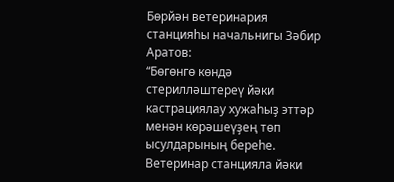Бөрйән ветеринария станцияһы начальнигы Зәбир Аратов:
“Бөгөнгө көндә стерилләштереү йәки кастрациялау хужаһыҙ эттәр менән көрәшеүҙең төп ысулдарының береһе. Ветеринар станцияла йәки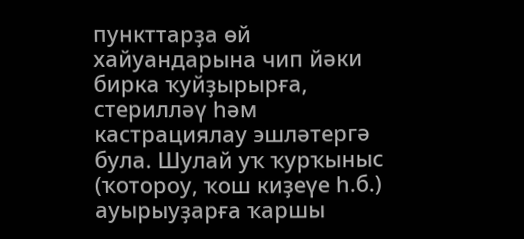пункттарҙа өй хайуандарына чип йәки бирка ҡуйҙырырға, стерилләү һәм кастрациялау эшләтергә була. Шулай уҡ ҡурҡыныс (ҡотороу, ҡош киҙеүе һ.б.) ауырыуҙарға ҡаршы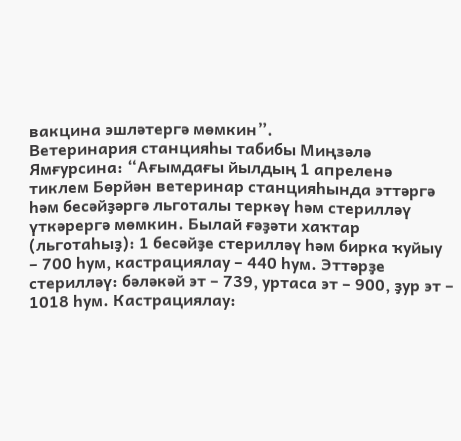вакцина эшләтергә мөмкин”.
Ветеринария станцияһы табибы Миңзәлә Ямғурсина: “Ағымдағы йылдың 1 апреленә тиклем Бөрйән ветеринар станцияһында эттәргә һәм бесәйҙәргә льготалы теркәү һәм стерилләү үткәрергә мөмкин. Былай ғәҙәти хаҡтар (льготаһыҙ): 1 бесәйҙе стерилләү һәм бирка ҡуйыу – 700 һум, кастрациялау – 440 һум. Эттәрҙе стерилләү: бәләкәй эт – 739, уртаса эт – 900, ҙур эт – 1018 һум. Кастрациялау: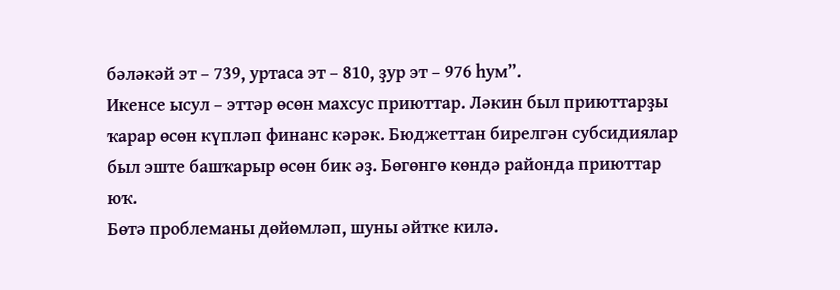бәләкәй эт – 739, уртаса эт – 810, ҙур эт – 976 һум”.
Икенсе ысул – эттәр өсөн махсус приюттар. Ләкин был приюттарҙы ҡарар өсөн күпләп финанс кәрәк. Бюджеттан бирелгән субсидиялар был эште башҡарыр өсөн бик әҙ. Бөгөнгө көндә районда приюттар юҡ.
Бөтә проблеманы дөйөмләп, шуны әйтке килә.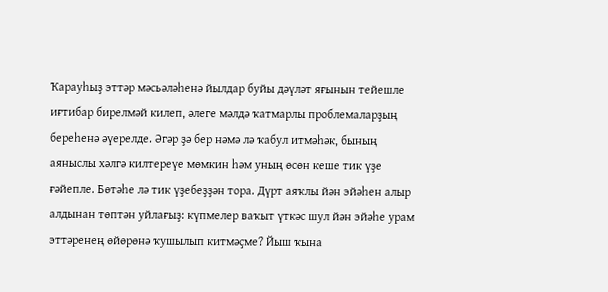Ҡарауһыҙ эттәр мәсьәләһенә йылдар буйы дәүләт яғынын тейешле иғтибар бирелмәй килеп, әлеге мәлдә ҡатмарлы проблемаларҙың береһенә әүерелде. Әгәр ҙә бер нәмә лә ҡабул итмәһәк, бының аяныслы хәлгә килтереүе мөмкин һәм уның өсөн кеше тик үҙе ғәйепле. Бөтәһе лә тик үҙебеҙҙән тора. Дүрт аяҡлы йән эйәһен алыр алдынан төптән уйлағыҙ: күпмелер ваҡыт үткәс шул йән эйәһе урам эттәренең өйөрөнә ҡушылып китмәҫме? Йыш ҡына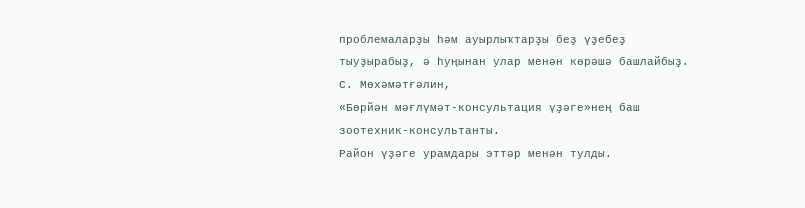проблемаларҙы һәм ауырлыҡтарҙы беҙ үҙебеҙ тыуҙырабыҙ, ә һуңынан улар менән көрәшә башлайбыҙ.
С. Мөхәмәтғәлин,
«Бөрйән мәғлүмәт-консультация үҙәге»нең баш зоотехник-консультанты.
Район үҙәге урамдары эттәр менән тулды.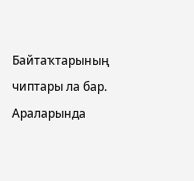Байтаҡтарының чиптары ла бар. Араларында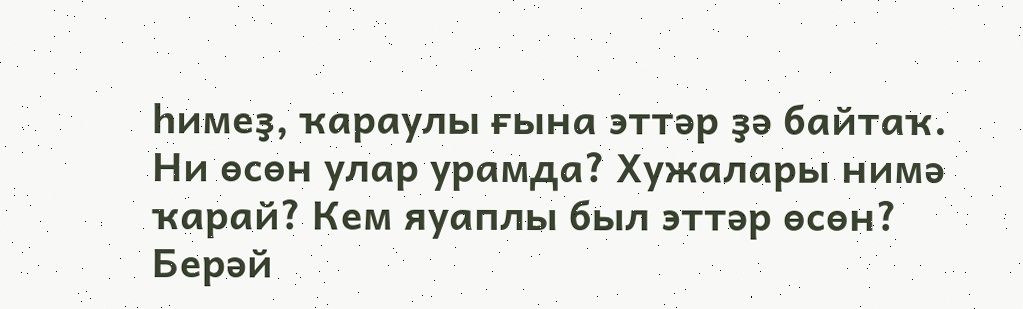һимеҙ, ҡараулы ғына эттәр ҙә байтаҡ. Ни өсөн улар урамда? Хужалары нимә ҡарай? Кем яуаплы был эттәр өсөн? Берәй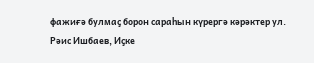фажиғә булмаҫ борон сараһын күрергә кәрәктер ул.
Рәис Ишбаев, Иҫке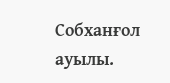Собханғол ауылы.